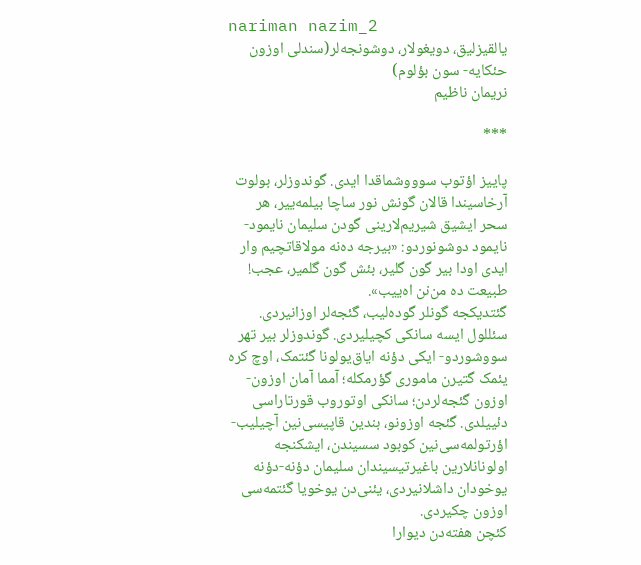nariman nazim_2
یالقیزلیق، دویغولار، دوشونجه‌لر(سندلی اوزون حئکایه- سون بؤلوم)
نریمان ناظیم

***

پاییز اؤتوب سوووشماقدا ایدی. گوندوزلر، بولوت آرخاسیندا قالان گونش نور ساچا بیلمه‌ییر، هر سحر ایشیق شیریم‌لارینی گودن سلیمان نایمود- نایمود دوشونوردو: «بیرجه ده‌نه مولاقاتچیم وار ایدی اودا بیر گون گلیر، بئش گون گلمیر، عجب! طبیعت ده من‌نن اه‌ییب».
گئتدیکجه گونلر گوده‌لیب، گئجه‌لر اوزانیردی. سئللول ایسه سانکی کچیلیردی. گوندوزلر بیر تهر سووشوردو- ایکی دؤنه ایاق‌یولونا گئتمک، اوچ کره  یئمک گتیرن ماموری گؤرمکله؛ آمما آمان اوزون- اوزون گئجه‌لردن؛ سانکی اوتوروب قورتاراسی دئییلدی. گئجه اوزونو، بندین قاپیسی‌نین آچیلیب-اؤرتولمه‌سی‌نین کوبود سسیندن، ایشکنجه اولونانلارین باغیرتیسیندان سلیمان دؤنه-دؤنه یوخودان داشلانیردی، یئنی‌دن یوخویا گئتمه‌سی اوزون چکیردی.
کئچن هفته‌دن دیوارا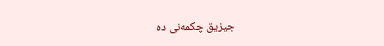جیزیق چکمه‌نی ده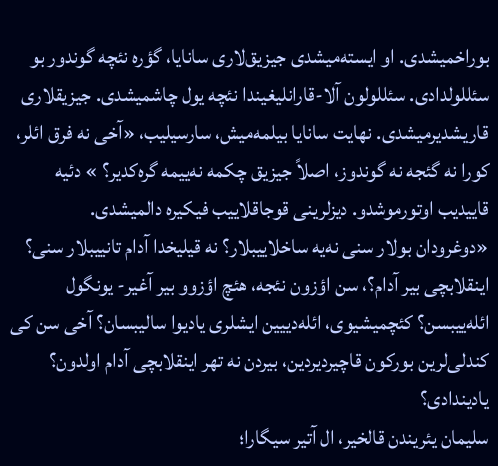بوراخمیشدی. او ایسته‌میشدی جیزیق‌لاری سانایا، گؤره نئچه گوندور بو سئللولدادی. سئللولون آلا-قارانلیغیندا نئچه یول چاشمیشدی. جیزیقلاری قاریشدیرمیشدی. نهایت سانایا بیلمه‌میش، سارسیلیب، «آخی نه فرق ائلر، کورا نه گئجه نه گوندوز، اصلاً جیزیق چکمه نه‌ییمه گره‌کدیر؟ » دئیه قاییدیب اوتورموشدو. دیزلرینی قوجاقلاییب فیکیره دالمیشدی.
«دوغرودان بولار سنی نه‌یه ساخلاییبلار؟ نه قیلیخدا آدام تانییبلار سنی؟ اینقلابچی بیر آدام؟، سن اؤزون نئجه، هئچ اؤزوو بیر آغیر- یونگول ائله‌ییبسن؟ کئچمیشیوی، ائله‌دییین ایشلری یادیوا سالیبسان؟ آخی سن کی کندلی‌لرین بورکون قاچیردیردین، بیردن نه تهر اینقلابچی آدام اولدون؟ یادیندادی؟
سلیمان یئریندن قالخیر، ال آتیر سیگارا؛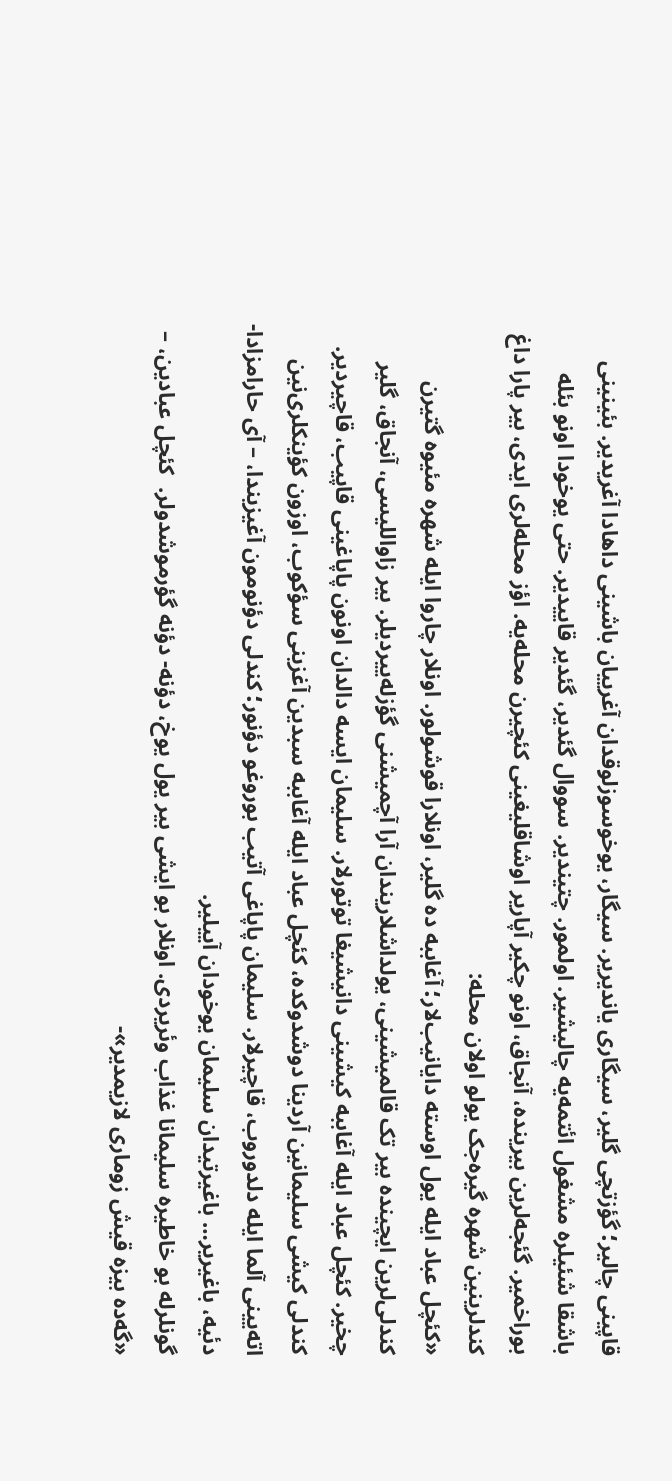قاپینی چالیر؛ گؤزتچی گلیر، سیگاری یاندیریر. سیگار، یوخوسوزلوقدان آغرییان باشینی داهادا آغریدیر. بئینینی باشقا شئیلره مشغول ائتمه‌یه چالیشیر. اولمور. چتیندیر. سووال گئدیر، گئدیر قاییدیر. حتی یوخودا اونو بئله بوراخمیر. گئجه‌لرین بیرینده، آنجاق، اونو چکیر آپاریر اوشاقلیغینی کئچیرن محله‌یه. اؤز محله‌لری ایدی، بیر پارا داغ کندلرینین شهره گیره‌جک یولو اولان محله:
«کئچل عباد ایله یول اوسته دایانیب‌لار؛ آغاببه ده گلیر، اونلارا قوشولور. اونلار چاروا ایله شهره مئیوه گتیرن کندلی‌لرین ایچینده بیر تک قالمیشینی، یولداشلاریندان آرا آچمیشنی گؤزله‌ییردیلر. بیر زاواللیسی، آنجاق، گلیر چخیر. کئچل عباد ایله آغاببه کیشینی دانیشیغا توتورلار. سلیمان ایسه دالدان اونون پاپاغینی قاپیب، قاچیردیر. کندلی کیشی سلیمانین آردینا دوشدوکده، کئچل عباد ایله آغاببه سبدین آغزینی سؤکوب، اوزون کؤینکلری‌نین اته‌یینی آلما ایله دلدوروب، قاچیرلار. سلیمان پاپاغی آتیب بوروغو دؤنور؛ کندلی دؤنومون آغیزیندا، – آی حارامزادا-دئیه، باغیریر… باغیرتیدان سلیمان یوخودان آییلیر.
گونلرله بو خاطیره سلیمانا غذاب وئریردی. اونلار بو ایشی بیر یول یوخ، دؤنه- دؤنه گؤرموشدولر.  کئچل عبادین، – «گه‌ده بیزه قیش زوماری لازیمدیر»-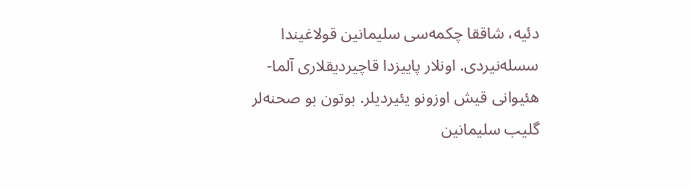دئیه، شاققا چکمه‌سی سلیمانین قولاغیندا سسله‌نیردی. اونلار پاییزدا قاچیردیقلاری آلما- هئیوانی قیش اوزونو یئیردیلر. بوتون بو صحنه‌لر گلیب سلیمانین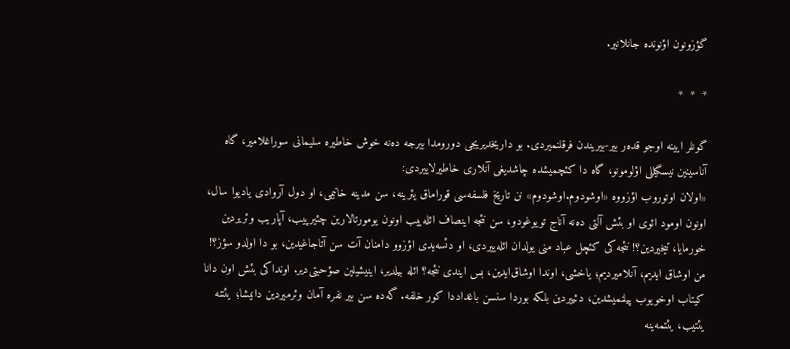گؤزونون اؤنونده جانلانیر.

*  *  *

گونلر ایینه اوجو قده‌ر بیر-بیریندن فرقلنمیردی. بو داریخدیریجی دورومدا بیرجه ده‌نه خوش خاطیره سلیمانی سوراغلامیر، گاه آناسینین نیسگیللی اؤلومونو، گاه دا کئچمیشده چاشدیغی آنلاری خاطیرلاییردی:
«اولان اوتوروب اؤزووه «اوشودوم.اوشودوم» نن تاریخ فلسفه‌سی قوراماق یئرینه، سن مدینه خانیمی، او دول آروادی یادیوا سال، اونون اومود ائوی او بئش آلتی ده‌نه آناج تویوغودو، سن نئجه اینصاف ائله‌ییب اونون یومورتالارین چئیرپیب، آپاریب وئریردین خورمایا، تیخیردین؟! نئجه کی کئچل عباد منی یولدان ائله‌ییردی، او دئسه‌یدی اؤزوو دامنان آت سن آتاجاغیدین، بو دا اولدو سؤز؟! من اوشاق ایدیم، آنلامیردیم؛ یاخشی، اوندا اوشاق‌ایدین، بس ایندی نئجه؟ ائله بیلدیر، اینیشیلین صؤحبتی‌دیر. اونداکی بئش اون دانا کیتاب اوخویوب پیلنمیشدین، دئییردین بلکه بوردا سنسن باغداددا کور خلفه. گه‌ده سن بیر نفره آمان وئرمیردین دانیشا؛ یئتنه یئتیب، یئتمه‌ینه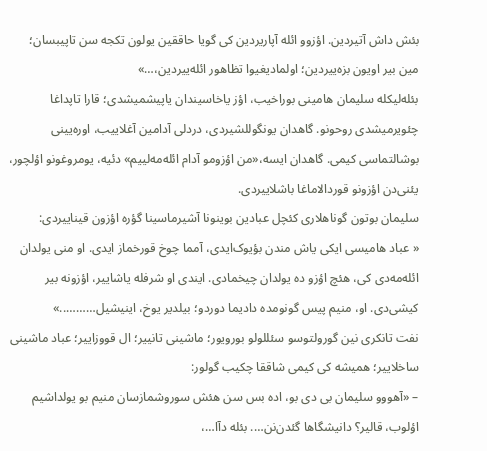بئش داش آتیردین. اؤزوو ائله آپاریردین کی گویا حاققین یولون تکجه سن تاپیبسان؛ مین بیر اویون بزه‌ییردین؛ اولمادیغیوا تظاهور ائله‌ییردین،…»
بئله‌لیکله سلیمان هامینی بوراخیب، اؤز یاخاسیندان یاپیشمیشدی؛ قارا تاپداغا چئویرمیشدی روحونو. گاهدان یونگوللشیردی، دردلی آدامین آغلاییب، اوره‌یینی بوشالتماسی کیمی. گاهدان ایسه،«من اؤزومو آدام ائله‌مه‌لییم» دئیه، یومروغونو اؤلچور، یئنی‌دن اؤزونو قوردالاماغا باشلاییردی.
سلیمان بوتون گوناهلاری کئچل عبادین بوینونا آشیرماسینا گؤره اؤزون قیناییردی:
« عباد هامیسی ایکی یاش مندن بؤیوک‌ایدی، آمما چوخ قورخماز ایدی. او منی یولدان ائله‌مه‌دی کی، هئچ اؤزو ده یولدان چیخمادی. ایندی او شرفله یاشاییر، اؤزونه بیر کیشی‌دی. او، منیم پیس گونومده دادیما دوردو؛ بیلدیر یوخ، اینیشیل………..»
نفت تانکری نین گورولتوسو سئللولو بورویور؛ ماشینی تانییر؛ ال قووزاییر؛ عباد ماشینی ساخلاییر؛ همیشه کی کیمی شاققا چکیب گولور:
– «آهووو سلیمان بی دی بو، اده بس سن هئش سوروشمازسان منیم بو یولداشیم اؤلوب، قالیر؟ دانیشگاها گئدن‌نن…. بئله دآا…،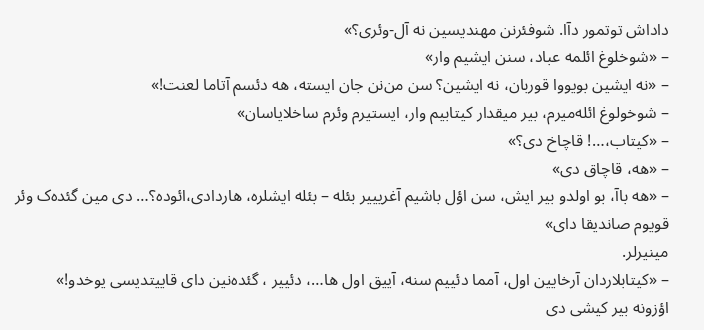داداش توتمور دآا. شوفئرنن مهندیسین نه آل-وئری؟»
– «شوخلوغ ائلمه عباد، سنن ایشیم وار»
– «نه ایشین بویووا قوربان، نه ایشین؟ سن من‌نن جان ایسته، هه دئسم آتاما لعنت!»
– شوخولوغ ائله‌میرم، بیر میقدار کیتابیم وار، ایستیرم وئرم ساخلایاسان»
– «کیتاب،…! قاچاخ دی؟»
– «هه، قاچاق دی»
– «هه باآ، بو اولدو بیر ایش، سن اؤل باشیم آغریییر بئله – بئله ایشلره، هاردادی،ائوده؟… دی مین گئده‌ک وئر قویوم صاندیقا دای»
مینیرلر.
– «کیتابلاردان آرخایین اول، آمما دئییم سنه، آییق اول ها…، دئییر ، گئده‌نین دای قاییتدیسی یوخدو!»
اؤزونه بیر کیشی دی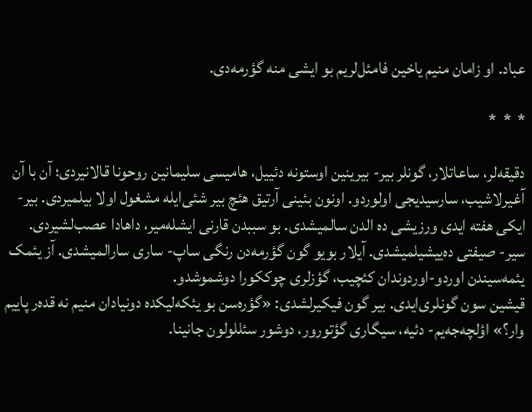عباد. او زامان منیم یاخین فامئل‌لریم بو ایشی منه گؤرمه‌دی.

*  *  *

دقیقه‌لر، ساعاتلار، گونلر بیر- بیرینین اوستونه دئییل، هامیسی سلیمانین روحونا قالانیردی؛ آن با آن آغیرلاشیب، سارسیدیجی اولوردو. اونون بئینی آرتیق هئچ بیر شئی‌ایله مشغول اولا بیلمیردی. بیر- ایکی هفته ایدی ورزیشی ده الدن سالمیشدی. بو سببدن قارنی ایشله‌میر، داهادا عصب‌لشیردی. سیر- صیفتی ده‌ییشیلمیشدی. آیلار بویو گون گؤرمه‌دن رنگی ساپ- ساری سارالمیشدی. آز یئمک یئمه‌سیندن اوردو-اوردوندان کئچیب، گؤزلری چوککورا دوشموشدو.
قیشین سون گونلری‌ایدی. بیر گون فیکیرلشدی: «گؤره‌سن بو یئکه‌لیکده دونیادان منیم نه قده‌ر پاییم وار؟» اؤلچه‌جه‌یم- دئیه، سیگاری گؤتورور، دوشور سئللولون جانینا.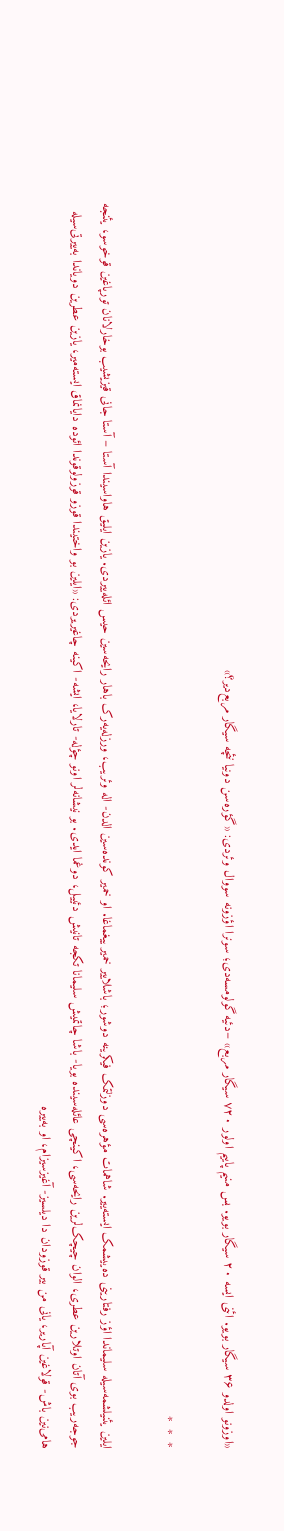«اوزونو اولدو ۳۶ سیگار بویو. ائنی ایسه ۲۰ سیگار بویو. بس منیم پاییم اولور ۷۲۰ سیگار مربع» –دئیه گولومسه‌دی؛ سونرا اؤزونه سووال وئردی: «گؤره‌سن دونیا نئچه سیگار مربع‌دیر؟»

*  *  *

ایلین یئنیلشمه‌سیله سلیماندا اؤز رفتارینی ده‌ییشمک ایسته‌ییر. شاهمات مؤهره‌سی دوزلتمک فیکرینه دوشور؛ باشلاییر خمیر ییغماغا. او خمیر کونده‌سین الدن- اله وئریب، ورزله‌یه‌رک باهار رایحه‌سین حیس ائله‌ییردی. یازین ایلیق هاواسیندا آستا – آستا جانی قیزیشیب بوخارلانان تورپاغین قوخوسو، یئنجه جوجه‌ریب بوی آتان اوتلارین عطری، الوان چیچک‌لرین رایحه‌سی، اکینچی عائله‌سینده بویا- باشا چاتمیش سلیمانا تکجه تانیش دئییل، دوغما ایدی. بو نیشانه‌لر اونو چؤله- تارلایا، ایشه- اکینه چاغیریردی: «ایلین بو واختیندا قوزو قوزولوقوندا ائوده دایانماق ایسته‌میر، یازین عطرین دویاندا به‌ییرتی‌سیله هامی‌نین باش- قولاغین آپاریر، یانی من بیر قوزودان دا دیلسیز- آغیزسیزام، او به‌ییره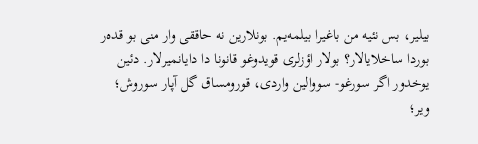بیلیر، بس نئیه من باغیرا بیلمه‌یم. بونلارین نه حاققی وار منی بو قده‌ر بوردا ساخلایالار؟ بولار اؤزلری قویدوغو قانونا دا دایانمیرلار. دئین یوخدور اگر سورغو- سووالین واردی، قورومساق گل آپار سوروش؛ ویر؛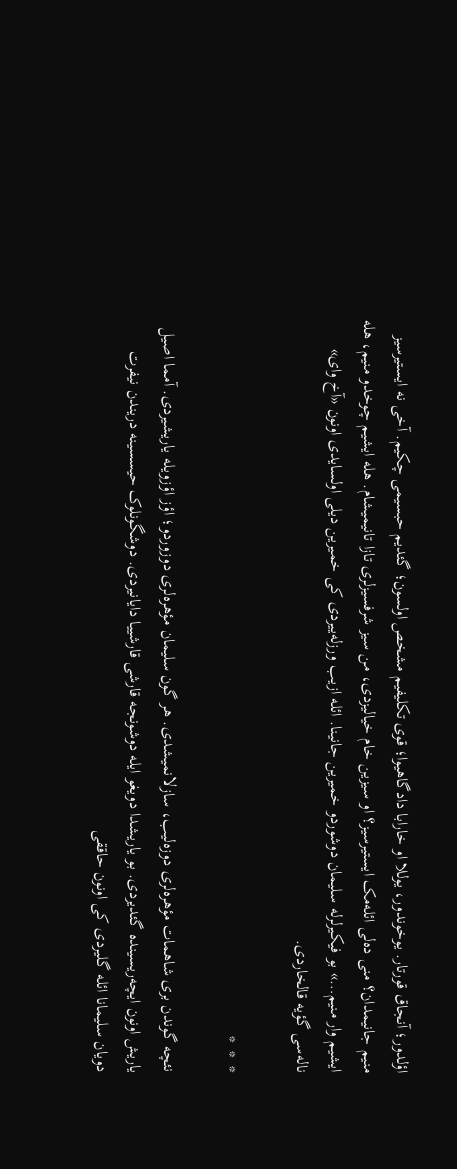اؤلدور؛ آنجاق قورتار. یوخوندور، یوللا او خارابا دادگاهیوا؛ قوی تکلیفیم مشخص اولسون؛ گئدیم حبسیمی چکیم. آخی نه ایستیرسیز منیم جانیمدان؟ منی ده‌لی ائله‌مک ایستیرسیز؟ او سیزین خام خیالیز‌دی، من سیز شرفسیزلری تازا تانیمیشام. هله ایشیم چوخدو منیم، هله ایشیم وار منیم…» بو فیکیرلرله سلیمان دوشوردو خمیرین جانینا. ائله ازیب ورزله‌ییردی کی خمیرین دیلی اولسایدی اونون «آخ وای» ناله‌سی گؤیه قالخاردی.

*  *  *

نئچه گوندن بری شاهمات مؤهره‌لری دوزه‌لیب، سازلانمیشدی. هر گون سلیمان مؤهره‌لری دوزوردو؛ اؤز اؤزویله یاریشیردی. آمما اصیل یاریش اونون ایچه‌ریسینده گئدیردی. بو یاریشدا دویغو ایله دوشونجه قارشی قارشییا دایانیردی. دوشگونلوک حیسسینه دریندن نیفرت دویان سلیمانا ائله گلیردی کی اونون حاققی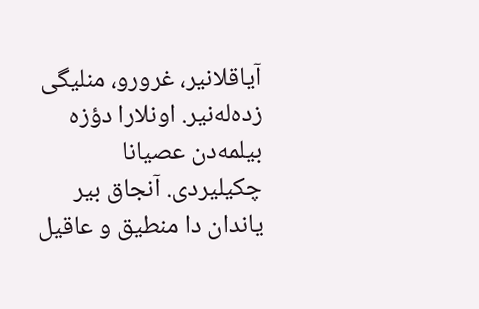آیاقلانیر، غرورو، منلیگی زده‌له‌نیر. اونلارا دؤزه بیلمه‌دن عصیانا چکیلیردی. آنجاق بیر یاندان دا منطیق و عاقیل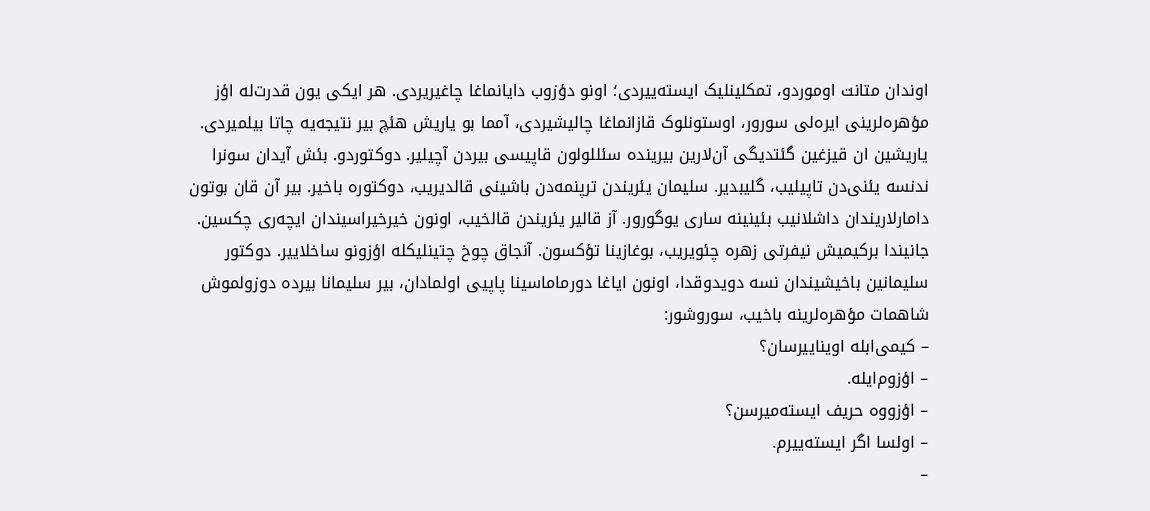اوندان متانت اوموردو، تمکلینلیک ایسته‌ییردی؛ اونو دؤزوب دایانماغا چاغیریردی. هر ایکی یون قدرت‌له اؤز مؤهره‌لرینی ایره‌لی سورور، اوستونلوک قازانماغا چالیشیردی، آمما بو یاریش هئچ بیر نتیجه‌یه چاتا بیلمیردی.
یاریشین ان قیزغین گئتدیگی آن‌لارین بیرینده سئللولون قاپیسی بیردن آچیلیر. دوکتوردو. بئش آیدان سونرا ندنسه یئنی‌دن تاپیلیب، گلیبدیر. سلیمان یئریندن ترپنمه‌دن باشینی قالدیریب، دوکتوره باخیر. بیر آن قان بوتون دامارلاریندان داشلانیب بئینینه ساری یوگورور. آز قالیر یئریندن قالخیب، اونون خیرخیراسیندان ایچه‌ری چکسین. جانیندا برکیمیش نیفرتی زهره چئویریب، بوغازینا تؤکسون. آنجاق چوخ چتینلیکله اؤزونو ساخلاییر. دوکتور سلیمانین باخیشیندان نسه دویدوقدا، اونون ایاغا دورماماسینا پاپیی اولمادان، بیر سلیمانا بیرده دوزولموش شاهمات مؤهره‌لرینه باخیب، سوروشور:
– کیمی‌ابله اویناییرسان؟
– اؤزوم‌ایله.
– اؤزووه حریف ایسته‌میرسن؟
– اولسا اگر ایسته‌ییرم.
–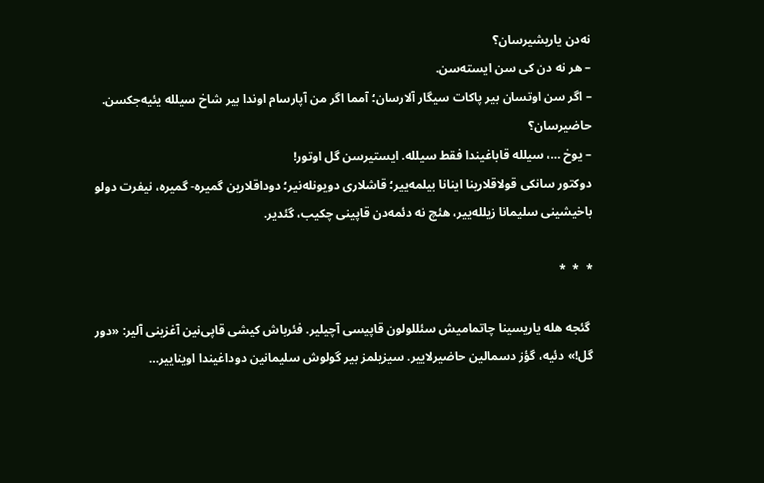نه‌دن یاریشیرسان؟
– هر نه دن کی سن ایسته‌سن.
– اگر سن اوتسان بیر پاکات سیگار آلارسان؛ آمما اگر من آپارسام اوندا بیر شاخ سیلله یئیه‌جکسن. حاضیرسان؟
– یوخ …، سیلله قاباغیندا فقط سیلله. ایستیرسن گل اوتور!
دوکتور سانکی قولاقلارینا اینانا بیلمه‌ییر؛ قاشلاری دویونله‌نیر؛ دوداقلارین گمیره- گمیره، نیفرت دولو باخیشینی سلیمانا زیلله‌ییر، هئچ نه دئمه‌دن قاپینی چکیب، گئدیر.

*  *  *

 گئجه هله یاریسینا چاتمامیش سئللولون قاپیسی آچیلیر. فئرباش کیشی قاپی‌نین آغزینی آلیر: «دور گل!» دئیه، گؤز دسمالین حاضیرلاییر. سیزیلمز بیر گولوش سلیمانین دوداغیندا اویناییر…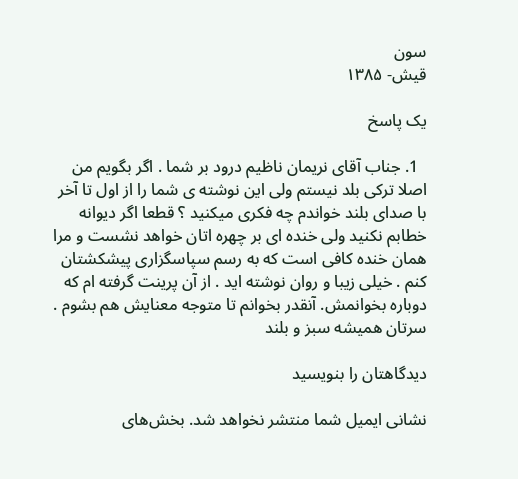سون
قیش- ۱۳۸۵

یک پاسخ

  1. جناب آقای نریمان ناظیم درود بر شما . اگر بگویم من اصلا ترکی بلد نیستم ولی این نوشته ی شما را از اول تا آخر با صدای بلند خواندم چه فکری میکنید ؟ قطعا اگر دیوانه خطابم نکنید ولی خنده ای بر چهره اتان خواهد نشست و مرا همان خنده کافی است که به رسم سپاسگزاری پیشکشتان کنم . خیلی زیبا و روان نوشته اید . از آن پرینت گرفته ام که دوباره بخوانمش. آنقدر بخوانم تا متوجه معنایش هم بشوم . سرتان همیشه سبز و بلند

دیدگاهتان را بنویسید

نشانی ایمیل شما منتشر نخواهد شد. بخش‌های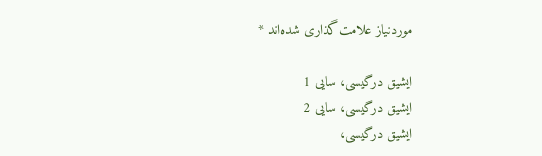موردنیاز علامت‌گذاری شده‌اند *

ایشیق درگیسی، سایی 1
ایشیق درگیسی، سایی 2
ایشیق درگیسی،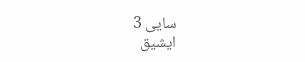سایی 3
ایشیق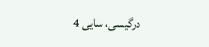درگیسی، سایی 4